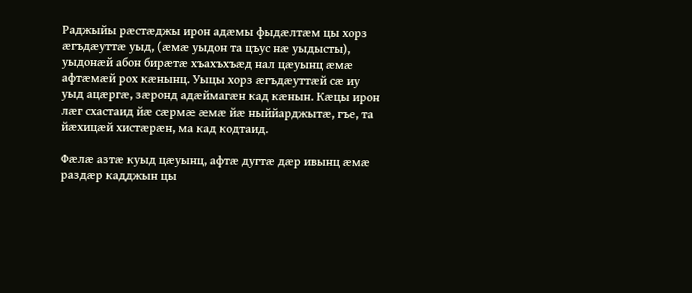Раджыйы рæстæджы ирон адæмы фыдæлтæм цы хорз æгъдæуттæ уыд, (æмæ уыдон та цъус нæ уыдысты), уыдонæй абон бирæтæ хъахъхъæд нал цæуынц æмæ афтæмæй рох кæнынц. Уыцы хорз æгъдæуттæй сæ иу уыд ацæргæ, зæронд адæймагæн кад кæнын. Кæцы ирон лæг схастаид йæ сæрмæ æмæ йæ ныййарджытæ, гъе, та йæхицæй хистæрæн, ма кад кодтаид.

Фæлæ азтæ куыд цæуынц, афтæ дугтæ дæр ивынц æмæ раздæр кадджын цы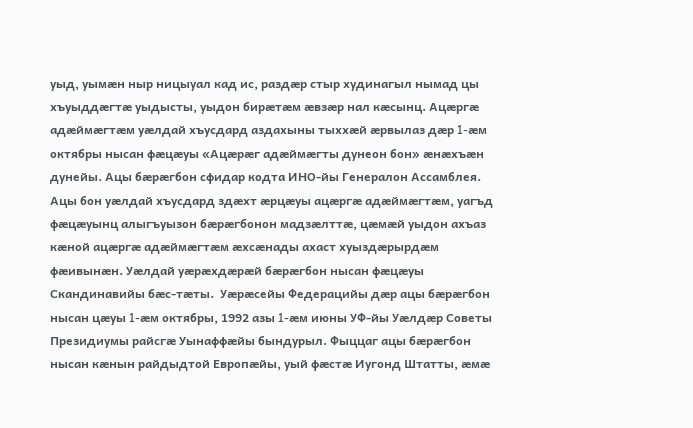уыд, уымæн ныр ницыуал кад ис, раздæр стыр худинагыл нымад цы хъуыддæгтæ уыдысты, уыдон бирæтæм æвзæр нал кæсынц. Ацæргæ адæймæгтæм уæлдай хъусдард аздахыны тыххæй æрвылаз дæр 1-æм октябры нысан фæцæуы «Ацæрæг адæймæгты дунеон бон» æнæхъæн дунейы. Ацы бæрæгбон сфидар кодта ИНО-йы Генералон Ассамблея. Ацы бон уæлдай хъусдард здæхт æрцæуы ацæргæ адæймæгтæм, уагъд фæцæуынц алыгъуызон бæрæгбонон мадзæлттæ, цæмæй уыдон ахъаз кæной ацæргæ адæймæгтæм æхсæнады ахаст хуыздæрырдæм фæивынæн. Уæлдай уæрæхдæрæй бæрæгбон нысан фæцæуы Скандинавийы бæс-тæты.  Уæрæсейы Федерацийы дæр ацы бæрæгбон нысан цæуы 1-æм октябры, 1992 азы 1-æм июны УФ-йы Уæлдæр Советы Президиумы райсгæ Уынаффæйы бындурыл. Фыццаг ацы бæрæгбон нысан кæнын райдыдтой Европæйы, уый фæстæ Иугонд Штатты, æмæ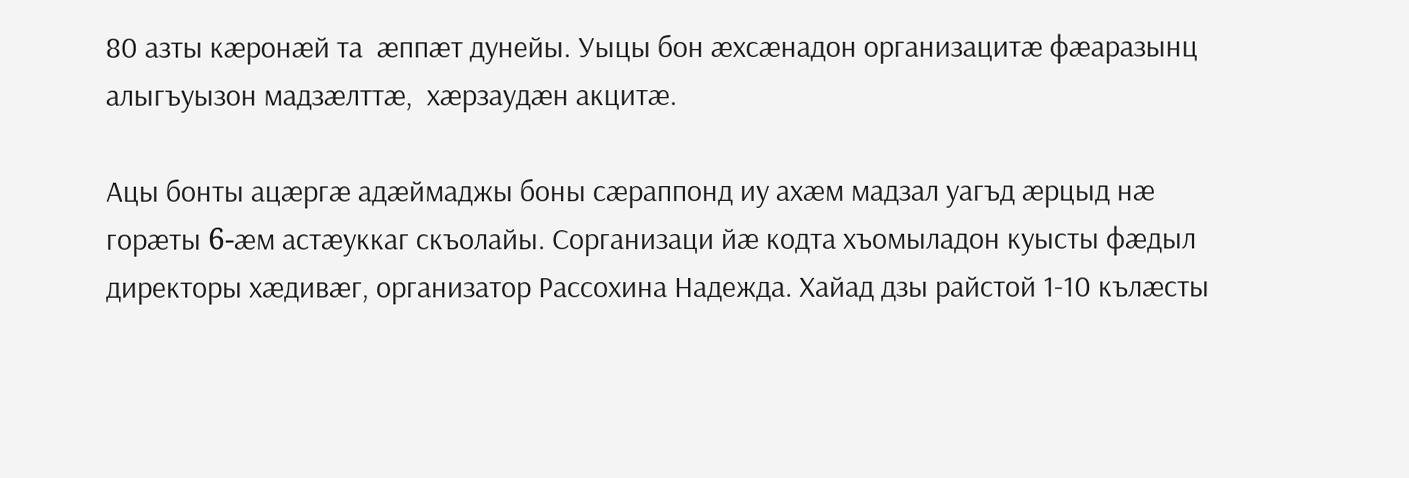80 азты кæронæй та  æппæт дунейы. Уыцы бон æхсæнадон организацитæ фæаразынц алыгъуызон мадзæлттæ,  хæрзаудæн акцитæ.

Ацы бонты ацæргæ адæймаджы боны сæраппонд иу ахæм мадзал уагъд æрцыд нæ горæты 6-æм астæуккаг скъолайы. Сорганизаци йæ кодта хъомыладон куысты фæдыл директоры хæдивæг, организатор Рассохина Надежда. Хайад дзы райстой 1-10 кълæсты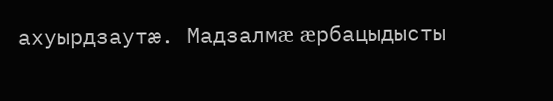ахуырдзаутæ. Мадзалмæ æрбацыдысты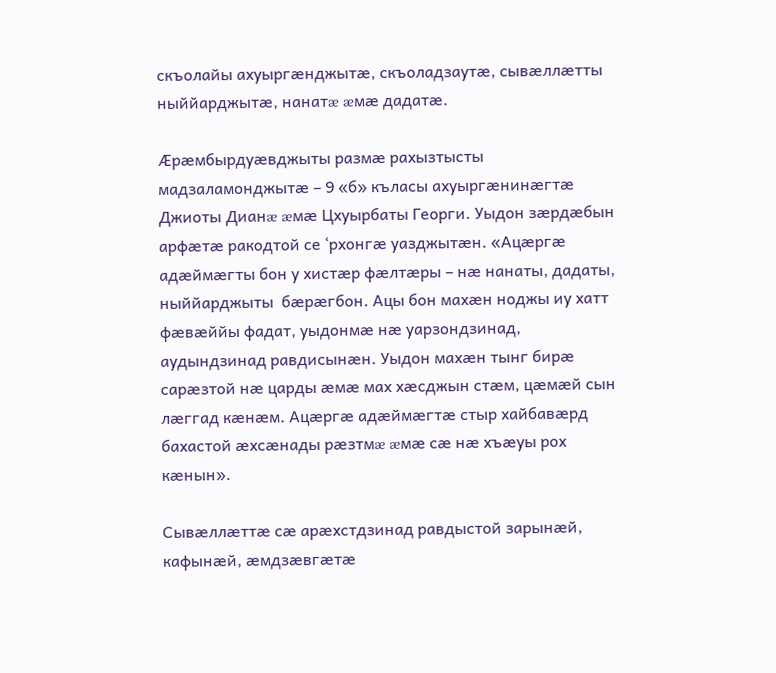скъолайы ахуыргæнджытæ, скъоладзаутæ, сывæллæтты ныййарджытæ, нанатæ æмæ дадатæ.

Æрæмбырдуæвджыты размæ рахызтысты мадзаламонджытæ – 9 «б» къласы ахуыргæнинæгтæ Джиоты Дианæ æмæ Цхуырбаты Георги. Уыдон зæрдæбын арфæтæ ракодтой се ‘рхонгæ уазджытæн. «Ацæргæ адæймæгты бон у хистæр фæлтæры – нæ нанаты, дадаты, ныййарджыты  бæрæгбон. Ацы бон махæн ноджы иу хатт фæвæййы фадат, уыдонмæ нæ уарзондзинад, аудындзинад равдисынæн. Уыдон махæн тынг бирæ сарæзтой нæ царды æмæ мах хæсджын стæм, цæмæй сын лæггад кæнæм. Ацæргæ адæймæгтæ стыр хайбавæрд бахастой æхсæнады рæзтмæ æмæ сæ нæ хъæуы рох кæнын».

Сывæллæттæ сæ арæхстдзинад равдыстой зарынæй, кафынæй, æмдзæвгæтæ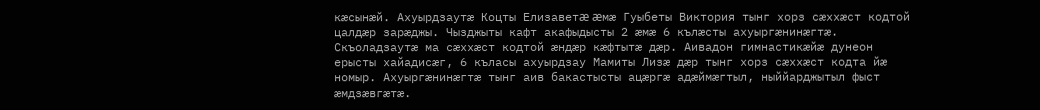кæсынæй. Ахуырдзаутæ Коцты Елизаветæ æмæ Гуыбеты Виктория тынг хорз сæххæст кодтой цалдæр зарæджы. Чызджыты кафт акафыдысты 2 æмæ 6 кълæсты ахуыргæнинæгтæ. Скъоладзаутæ ма сæххæст кодтой æндæр кæфтытæ дæр. Аивадон гимнастикæйæ дунеон ерысты хайадисæг, 6 къласы ахуырдзау Мамиты Лизæ дæр тынг хорз сæххæст кодта йæ номыр. Ахуыргæнинæгтæ тынг аив бакастысты ацæргæ адæймæгтыл, ныййарджытыл фыст æмдзæвгæтæ.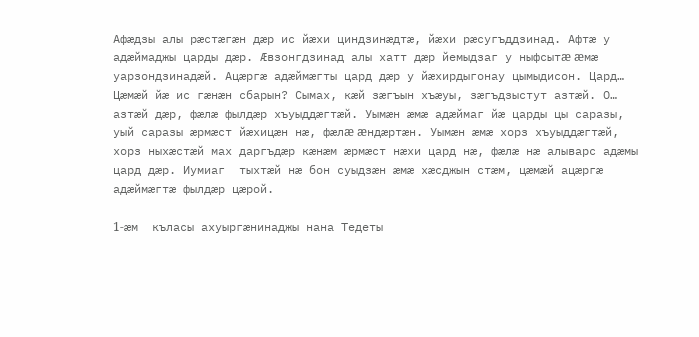Афæдзы алы рæстæгæн дæр ис йæхи циндзинæдтæ, йæхи рæсугъддзинад. Афтæ у адæймаджы царды дæр. Æвзонгдзинад алы хатт дæр йемыдзаг у ныфсытæ æмæ уарзондзинадæй. Ацæргæ адæймæгты цард дæр у йæхирдыгонау цымыдисон. Цард… Цæмæй йæ ис гæнæн сбарын? Сымах, кæй зæгъын хъæуы, зæгъдзыстут азтæй. О… азтæй дæр, фæлæ фылдæр хъуыддæгтæй. Уымæн æмæ адæймаг йæ царды цы саразы, уый саразы æрмæст йæхицæн нæ, фæлæ æндæртæн. Уымæн æмæ хорз хъуыддæгтæй, хорз ныхæстæй мах даргъдæр кæнæм æрмæст нæхи цард нæ, фæлæ нæ алыварс адæмы цард дæр. Иумиаг  тыхтæй нæ бон суыдзæн æмæ хæсджын стæм, цæмæй ацæргæ адæймæгтæ фылдæр цæрой.

1-æм  къласы ахуыргæнинаджы нана Тедеты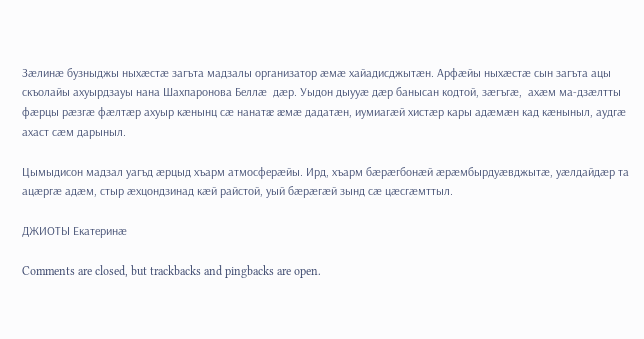Зæлинæ бузныджы ныхæстæ загъта мадзалы организатор æмæ хайадисджытæн. Арфæйы ныхæстæ сын загъта ацы скъолайы ахуырдзауы нана Шахпаронова Беллæ  дæр. Уыдон дыууæ дæр банысан кодтой, зæгъгæ,  ахæм ма-дзæлтты фæрцы рæзгæ фæлтæр ахуыр кæнынц сæ нанатæ æмæ дадатæн, иумиагæй хистæр кары адæмæн кад кæныныл, аудгæ ахаст сæм дарыныл.

Цымыдисон мадзал уагъд æрцыд хъарм атмосферæйы. Ирд, хъарм бæрæгбонæй æрæмбырдуæвджытæ, уæлдайдæр та ацæргæ адæм, стыр æхцондзинад кæй райстой, уый бæрæгæй зынд сæ цæсгæмттыл.

ДЖИОТЫ Екатеринæ

Comments are closed, but trackbacks and pingbacks are open.